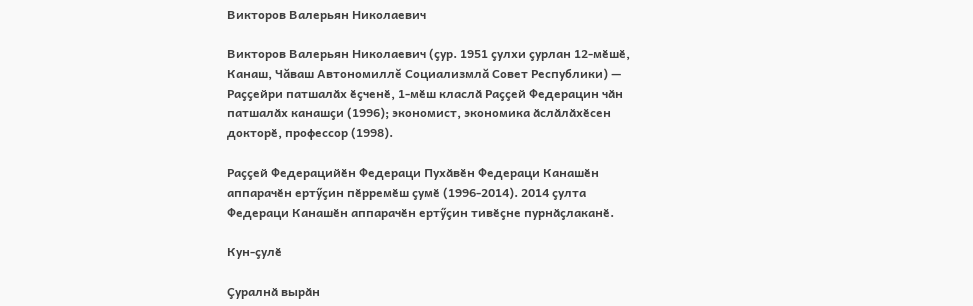Викторов Валерьян Николаевич

Викторов Валерьян Николаевич (ҫур. 1951 ҫулхи ҫурлан 12-мӗшӗ, Канаш, Чăваш Автономиллĕ Социализмлă Совет Республики) — Раҫҫейри патшалӑх ӗҫченӗ, 1-мӗш класлӑ Раҫҫей Федерацин чӑн патшалӑх канашҫи (1996); экономист, экономика ӑслӑлӑхӗсен докторӗ, профессор (1998).

Раҫҫей Федерацийӗн Федераци Пухӑвӗн Федераци Канашӗн аппарачӗн ертӳҫин пӗрремӗш ҫумӗ (1996-2014). 2014 ҫулта Федераци Канашӗн аппарачӗн ертӳҫин тивӗҫне пурнӑҫлаканӗ.

Кун-ҫулӗ

Ҫуралнӑ вырӑн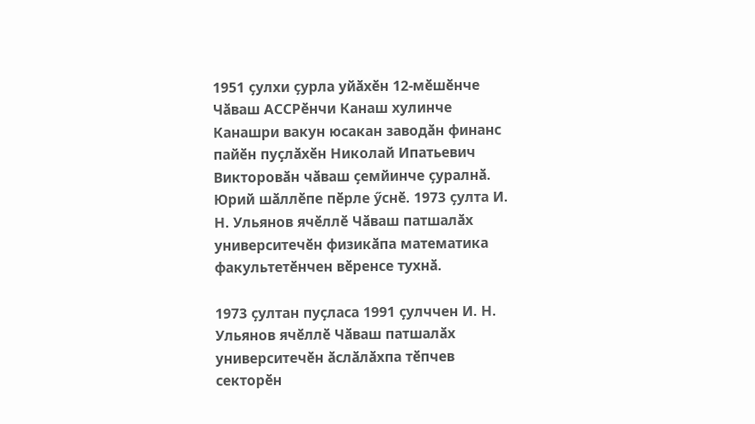1951 ҫулхи ҫурла уйӑхӗн 12-мӗшӗнче Чӑваш АССРӗнчи Канаш хулинче Канашри вакун юсакан заводӑн финанс пайӗн пуҫлӑхӗн Николай Ипатьевич Викторовӑн чӑваш ҫемйинче ҫуралнӑ. Юрий шӑллӗпе пӗрле ӳснӗ. 1973 ҫулта И. Н. Ульянов ячӗллӗ Чӑваш патшалӑх университечӗн физикӑпа математика факультетӗнчен вӗренсе тухнӑ.

1973 ҫултан пуҫласа 1991 ҫулччен И. Н. Ульянов ячӗллӗ Чӑваш патшалӑх университечӗн ӑслӑлӑхпа тӗпчев секторӗн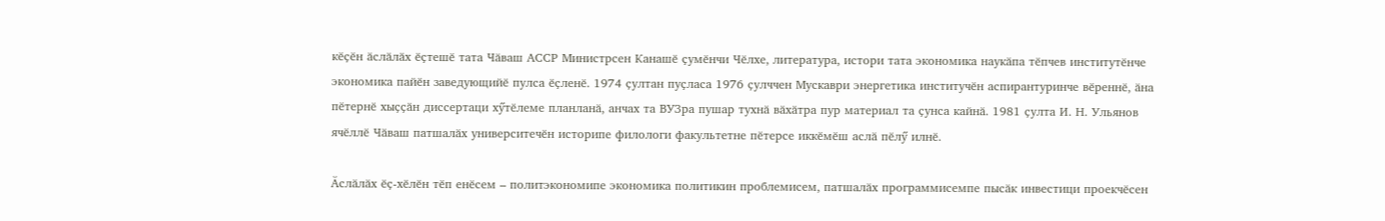кӗҫӗн ӑслӑлӑх ӗҫтешӗ тата Чӑваш АССР Министрсен Канашӗ ҫумӗнчи Чӗлхе, литература, истори тата экономика наукӑпа тӗпчев институтӗнче экономика пайӗн заведующийӗ пулса ӗҫленӗ. 1974 ҫултан пуҫласа 1976 ҫулччен Мускаври энергетика институчӗн аспирантуринче вӗреннӗ, ӑна пӗтернӗ хыҫҫӑн диссертаци хӳтӗлеме планланӑ, анчах та ВУЗра пушар тухнӑ вӑхӑтра пур материал та ҫунса кайнӑ. 1981 ҫулта И. Н. Ульянов ячӗллӗ Чӑваш патшалӑх университечӗн историпе филологи факультетне пӗтерсе иккӗмӗш аслӑ пӗлӳ илнӗ.

Ӑслӑлӑх ӗҫ-хӗлӗн тӗп енӗсем – политэкономипе экономика политикин проблемисем, патшалӑх программисемпе пысӑк инвестици проекчӗсен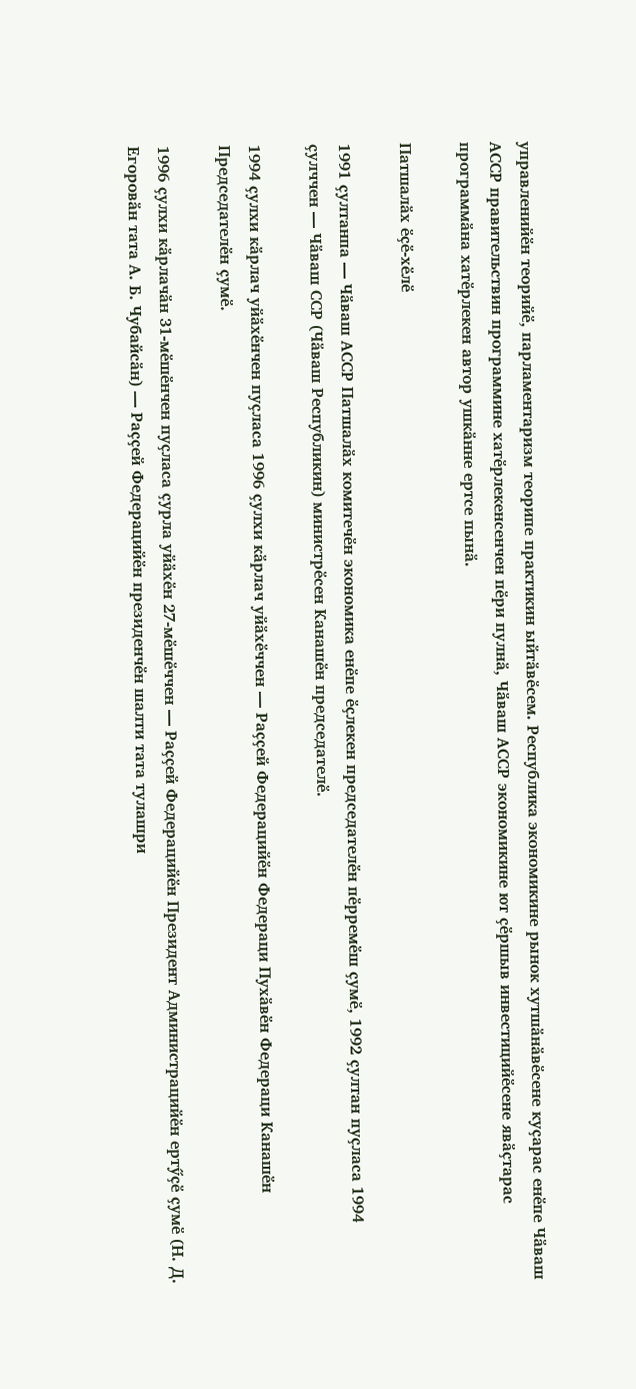управленийӗн теорийӗ, парламентаризм теорипе практикин ыйтӑвӗсем. Республика экономикине рынок хутшӑнӑвӗсене куҫарас енӗпе Чӑваш АССР правительствин программине хатӗрлекенсенчен пӗри пулнӑ, Чӑваш АССР экономикине ют ҫӗршыв инвестицийӗсене явӑҫтарас программӑна хатӗрлекен автор ушкӑнне ертсе пынӑ.

Патшалӑх ӗҫӗ-хӗлӗ

1991 ҫултанпа — Чӑваш АССР Патшалӑх комитечӗн экономика енӗпе ӗҫлекен председателӗн пӗрремӗш ҫумӗ, 1992 ҫултан пуҫласа 1994 ҫулччен — Чӑваш ССР (Чӑваш Республикин) министрӗсен Канашӗн председателӗ.

1994 ҫулхи кӑрлач уйӑхӗнчен пуҫласа 1996 ҫулхи кӑрлач уйӑхӗччен — Раҫҫей Федерацийӗн Федераци Пухӑвӗн Федераци Канашӗн Председателӗн ҫумӗ.

1996 ҫулхи кӑрлачӑн 31-мӗшӗнчен пуҫласа ҫурла уйӑхӗн 27-мӗшӗччен — Раҫҫей Федерацийӗн Президент Администрацийӗн ертӳҫӗ ҫумӗ (Н. Д. Егоровӑн тата А. Б. Чубайсӑн) — Раҫҫей Федерацийӗн президенчӗн шалти тата тулашри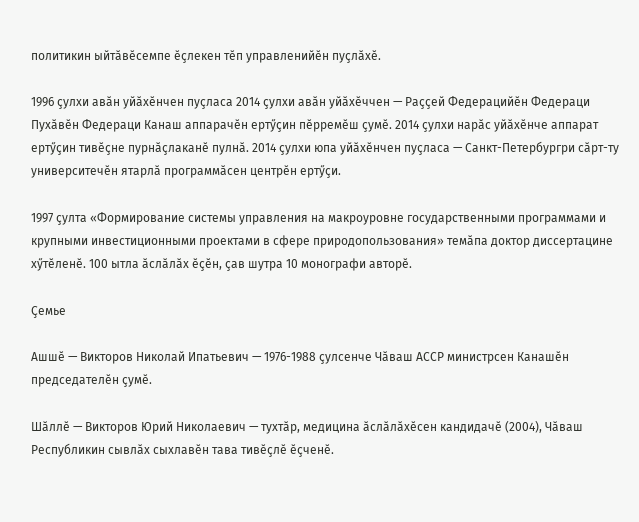политикин ыйтӑвӗсемпе ӗҫлекен тӗп управленийӗн пуҫлӑхӗ.

1996 ҫулхи авӑн уйӑхӗнчен пуҫласа 2014 ҫулхи авӑн уйӑхӗччен — Раҫҫей Федерацийӗн Федераци Пухӑвӗн Федераци Канаш аппарачӗн ертӳҫин пӗрремӗш ҫумӗ. 2014 ҫулхи нарӑс уйӑхӗнче аппарат ертӳҫин тивӗҫне пурнӑҫлаканӗ пулнӑ. 2014 ҫулхи юпа уйӑхӗнчен пуҫласа — Санкт-Петербургри сӑрт-ту университечӗн ятарлӑ программӑсен центрӗн ертӳҫи.

1997 ҫулта «Формирование системы управления на макроуровне государственными программами и крупными инвестиционными проектами в сфере природопользования» темӑпа доктор диссертацине хӳтӗленӗ. 100 ытла ӑслӑлӑх ӗҫӗн, ҫав шутра 10 монографи авторӗ.

Ҫемье

Ашшӗ — Викторов Николай Ипатьевич — 1976-1988 ҫулсенче Чӑваш АССР министрсен Канашӗн председателӗн ҫумӗ.

Шӑллӗ — Викторов Юрий Николаевич — тухтӑр, медицина ӑслӑлӑхӗсен кандидачӗ (2004), Чӑваш Республикин сывлӑх сыхлавӗн тава тивӗҫлӗ ӗҫченӗ.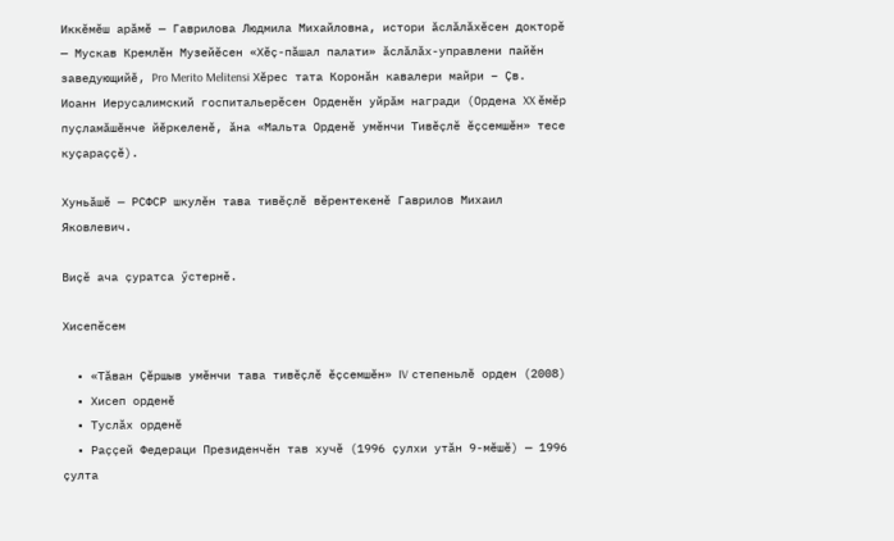Иккӗмӗш арӑмӗ — Гаврилова Людмила Михайловна, истори ӑслӑлӑхӗсен докторӗ — Мускав Кремлӗн Музейӗсен «Хӗҫ-пӑшал палати» ӑслӑлӑх-управлени пайӗн заведующийӗ, Pro Merito Melitensi Хӗрес тата Коронӑн кавалери майри – Ҫв. Иоанн Иерусалимский госпитальерӗсен Орденӗн уйрӑм награди (Ордена XX ӗмӗр пуҫламӑшӗнче йӗркеленӗ, ӑна «Мальта Орденӗ умӗнчи Тивӗҫлӗ ӗҫсемшӗн» тесе куҫараҫҫӗ).

Хуньӑшӗ — РСФСР шкулӗн тава тивӗҫлӗ вӗрентекенӗ Гаврилов Михаил Яковлевич.

Виҫӗ ача ҫуратса ӳстернӗ.

Хисепӗсем

  • «Тӑван Ҫӗршыв умӗнчи тава тивӗҫлӗ ӗҫсемшӗн» IV степеньлӗ орден (2008)
  • Хисеп орденӗ
  • Туслӑх орденӗ
  • Раҫҫей Федераци Президенчӗн тав хучӗ (1996 ҫулхи утӑн 9-мӗшӗ) — 1996 ҫулта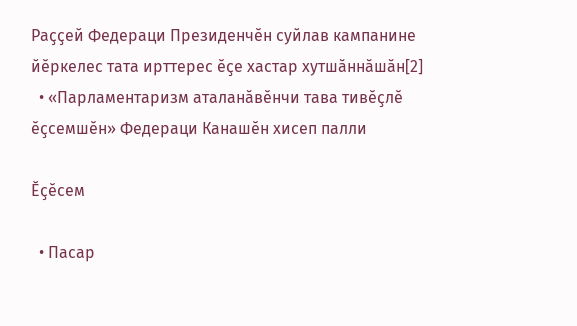Раҫҫей Федераци Президенчӗн суйлав кампанине йӗркелес тата ирттерес ӗҫе хастар хутшӑннӑшӑн[2]
  • «Парламентаризм аталанӑвӗнчи тава тивӗҫлӗ ӗҫсемшӗн» Федераци Канашӗн хисеп палли

Ӗҫӗсем

  • Пасар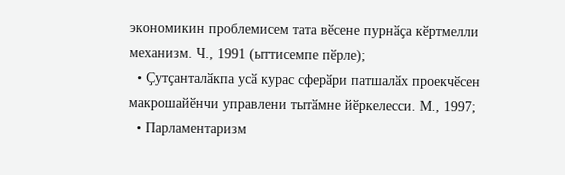экономикин проблемисем тата вӗсене пурнӑҫа кӗртмелли механизм. Ч., 1991 (ыттисемпе пӗрле);
  • Ҫутҫанталӑкпа усӑ курас сферӑри патшалӑх проекчӗсен макрошайӗнчи управлени тытӑмне йӗркелесси. М., 1997;
  • Парламентаризм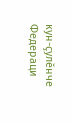кун-ҫулӗнче Федераци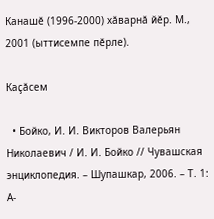Канашӗ (1996-2000) хӑварнӑ йӗр. М., 2001 (ыттисемпе пӗрле).

Каҫӑсем

  • Бойко, И. И. Викторов Валерьян Николаевич / И. И. Бойко // Чувашская энциклопедия. – Шупашкар, 2006. – Т. 1: А-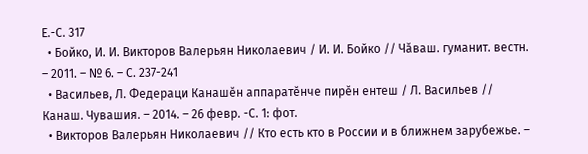Е.-С. 317
  • Бойко, И. И. Викторов Валерьян Николаевич / И. И. Бойко // Чӑваш. гуманит. вестн. – 2011. – № 6. – С. 237-241
  • Васильев, Л. Федераци Канашӗн аппаратӗнче пирӗн ентеш / Л. Васильев // Канаш. Чувашия. – 2014. – 26 февр. -С. 1: фот.
  • Викторов Валерьян Николаевич // Кто есть кто в России и в ближнем зарубежье. –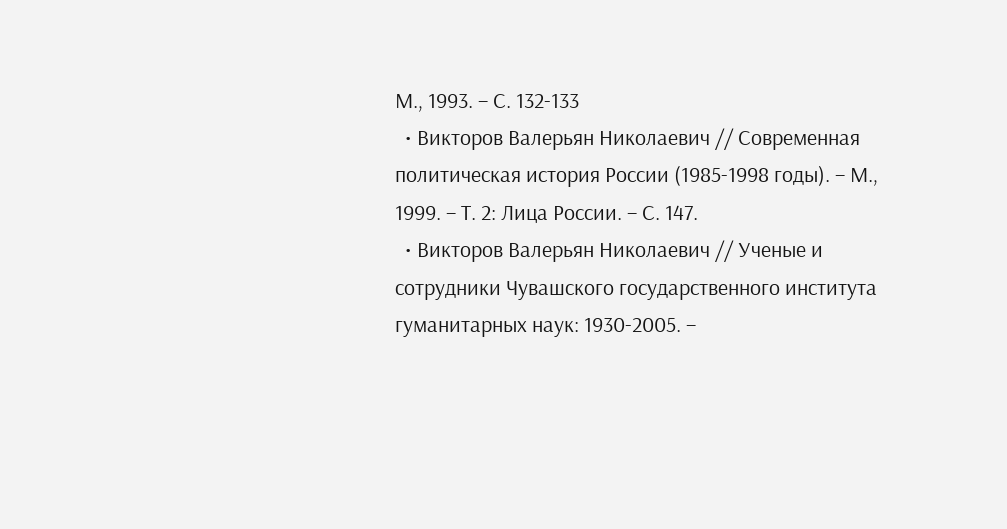М., 1993. – С. 132-133
  • Викторов Валерьян Николаевич // Современная политическая история России (1985-1998 годы). – М., 1999. – Т. 2: Лица России. – С. 147.
  • Викторов Валерьян Николаевич // Ученые и сотрудники Чувашского государственного института гуманитарных наук: 1930-2005. –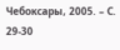Чебоксары, 2005. – С. 29-30